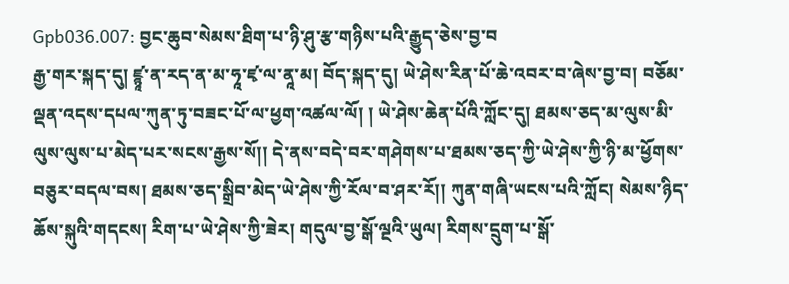Gpb036.007: བྱང་ཆུབ་སེམས་ཐིག་པ་ཉི་ཤུ་རྩ་གཉིས་པའི་རྒྱུད་ཅེས་བྱ་བ
རྒྱ་གར་སྐད་དུ། ཛྙཱ་ན་རད་ན་མ་ཧཱ་ཛྭ་ལ་ནཱ་མ། བོད་སྐད་དུ། ཡེ་ཤེས་རིན་པོ་ཆེ་འབར་བ་ཞེས་བྱ་བ། བཅོམ་ལྡན་འདས་དཔལ་ཀུན་ཏུ་བཟང་པོ་ལ་ཕྱག་འཚལ་ལོ། ། ཡེ་ཤེས་ཆེན་པོའི་ཀློང་དུ། ཐམས་ཅད་མ་ལུས་མི་ལུས་ལུས་པ་མེད་པར་སངས་རྒྱས་སོ།། དེ་ནས་བདེ་བར་གཤེགས་པ་ཐམས་ཅད་ཀྱི་ཡེ་ཤེས་ཀྱི་ཉི་མ་ཕྱོགས་བཅུར་བདལ་བས། ཐམས་ཅད་སྒྲིབ་མེད་ཡེ་ཤེས་ཀྱི་རོལ་བ་ཤར་རོ།། ཀུན་གཞི་ཡངས་པའི་ཀློང། སེམས་ཉིད་ཆོས་སྐུའི་གདངས། རིག་པ་ཡེ་ཤེས་ཀྱི་ཟེར། གདུལ་བྱ་སྒོ་ལྔའི་ཡུལ། རིགས་དྲུག་པ་སྒོ་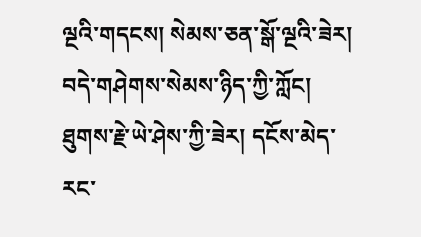ལྔའི་གདངས། སེམས་ཅན་སྒོ་ལྔའི་ཟེར། བདེ་གཤེགས་སེམས་ཉིད་ཀྱི་ཀློང། ཐུགས་རྗེ་ཡེ་ཤེས་ཀྱི་ཟེར། དངོས་མེད་རང་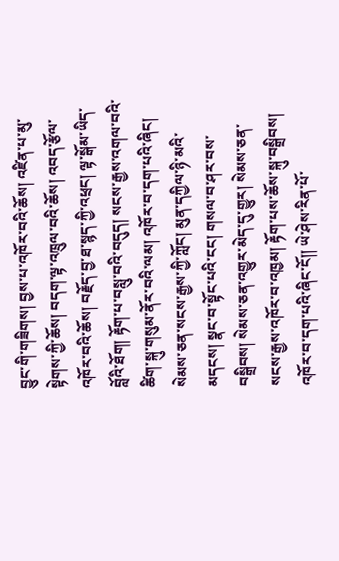བྱུང་གི་གཟིགས། བྱས་པ་འཁོར་བའི་ཆོས། འཛིན་པ་མུ་སྟེགས་ཀྱི་ཆོས། བདག་ལྟ་འཁྲུལ་བའི་ཆོས། འབད་རྩོལ་འཁོར་བའི་ཆོས། བརྗོད་བྱ་ཐ་སྙད་ཀྱི་འཕྲང། ལྟ་སྒོམ་ཡིད་བློའི་ཐོག། རྟོག་པ་བསླུ་བའི་བདུད། སངས་རྒྱས་འགལ་བའི་ཚིག་སྐུ་གསུམ་ནོར་བའི་ལམ། འཁོར་བ་དག་པའི་ཞིང། སེམས་ཅན་སངས་རྒྱས་ཀྱི་ཀློང། མུན་དཀྱིལ་ཉི་མའི་མདངས། སྣང་བ་སྟོང་པའི་ངང། གསལ་བ་ཤར་བས་བསྒྲིབས། སེམས་ཅན་འགྱུར་མེད་དུ་གྱུར། སེམས་ཅན་སངས་རྒྱས་འཁོར་བ་འཁྱམ། རྟོག་པས་ཆོས་སྐུ་བསྒྲིབས། འཁོར་བ་དག་པའི་ཞིང་ངོ།། ཡེ་ཤེས་རིན་པོ་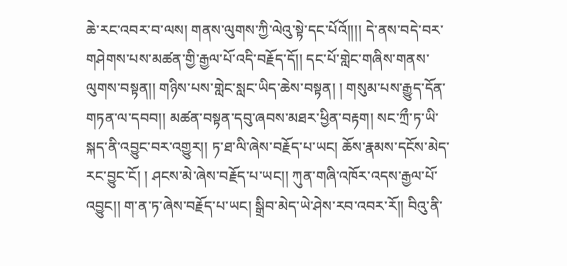ཆེ་རང་འབར་བ་ལས། གནས་ལུགས་ཀྱི་ལེའུ་སྟེ་དང་པོའོ།།།། དེ་ནས་བདེ་བར་གཤེགས་པས་མཚན་གྱི་རྒྱལ་པོ་འདི་བརྗོད་དོ།། དང་པོ་གླེང་གཞིས་གནས་ལུགས་བསྟན།། གཉིས་པས་གླེང་སླང་ཡིད་ཆེས་བསྟན། ། གསུམ་པས་རྒྱུད་དོན་གཏན་ལ་དབབ།། མཚན་བསྟན་དབུ་ཞབས་མཐར་ཕྱིན་བརྟག། སང་ཀྲྀ་ཏ་ཡི་སྐད་ནི་འབྱུང་བར་འགྱུར།། ཏ་ཐ་ལི་ཞེས་བརྗོད་པ་ཡང། ཆོས་རྣམས་དངོས་མེད་རང་བྱུང་ངོ། ། ཤངས་མེ་ཞེས་བརྗོད་པ་ཡང།། ཀུན་གཞི་འཁོར་འདས་རྒྱལ་པོ་འབྱུང།། ག་ན་ཏ་ཞེས་བརྗོད་པ་ཡང། སྒྲིབ་མེད་ཡེ་ཤེས་རབ་འབར་རོ།། བིའུ་ནི་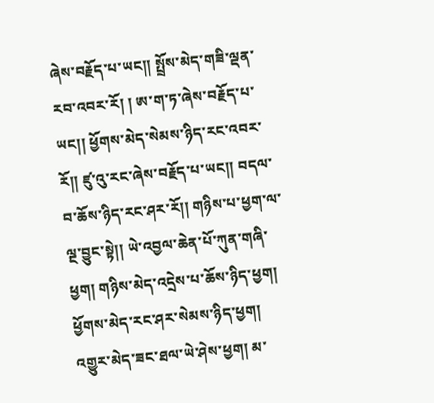ཞེས་བརྗོད་པ་ཡང།། སྤྲོས་མེད་གཟི་ལྡན་རབ་འབར་རོ། ། ཨ་ག་ཏ་ཞེས་བརྗོད་པ་ཡང།། ཕྱོགས་མེད་སེམས་ཉིད་རང་འབར་རོ།། ཛུ་འུ་རང་ཞེས་བརྗོད་པ་ཡང།། བདལ་བ་ཆོས་ཉིད་རང་ཤར་རོ།། གཉིས་པ་ཕྱག་ལ་ལྔ་བྱུང་སྟེ།། ཡེ་འབྱལ་ཆེན་པོ་ཀུན་གཞི་ཕྱག། གཉིས་མེད་འདྲེས་པ་ཆོས་ཉིད་ཕྱག། ཕྱོགས་མེད་རང་ཤར་སེམས་ཉིད་ཕྱག། འགྱུར་མེད་ཟང་ཐལ་ཡེ་ཤེས་ཕྱག། མ་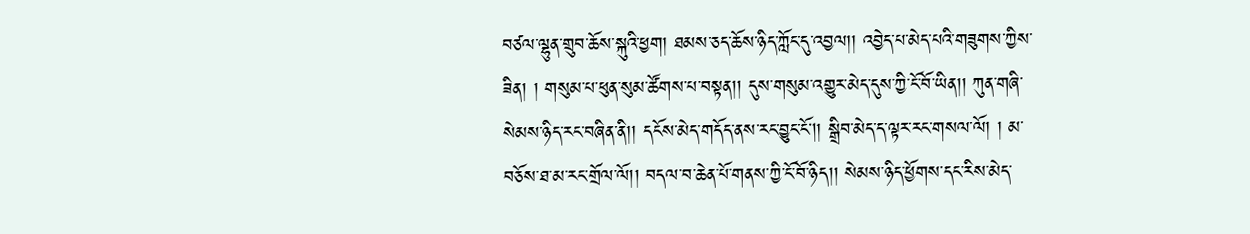བཙལ་ལྷུན་གྲུབ་ཆོས་སྐུའི་ཕྱག། ཐམས་ཅད་ཆོས་ཉིད་ཀློང་དུ་འབྱལ།། འབྱེད་པ་མེད་པའི་གཟུགས་ཀྱིས་ཟིན། ། གསུམ་པ་ཕུན་སུམ་ཚོགས་པ་བསྟན།། དུས་གསུམ་འགྱུར་མེད་དུས་ཀྱི་ངོ་བོ་ཡིན།། ཀུན་གཞི་སེམས་ཉིད་རང་བཞིན་ནི།། དངོས་མེད་གདོད་ནས་རང་བྱུང་ངོ།། སྒྲིབ་མེད་ད་ལྟར་རང་གསལ་ལོ། ། མ་བཅོས་ཐ་མ་རང་གྲོལ་ལོ།། བདལ་བ་ཆེན་པོ་གནས་ཀྱི་ངོ་བོ་ཉིད།། སེམས་ཉིད་ཕྱོགས་དང་རིས་མེད་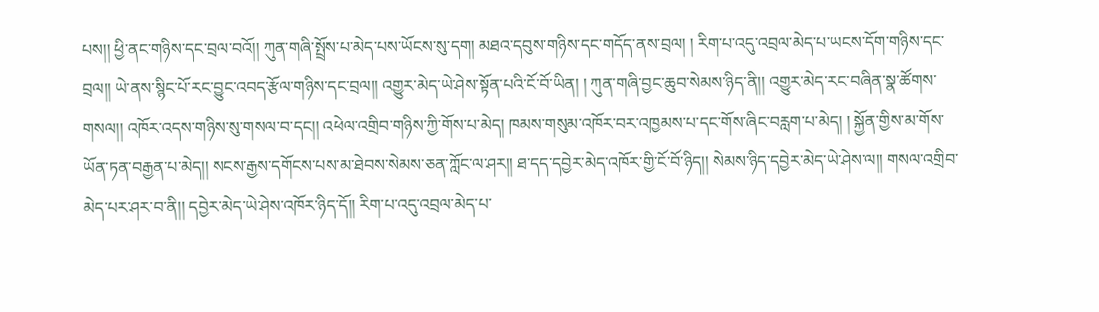པས།། ཕྱི་ནང་གཉིས་དང་བྲལ་བའོ།། ཀུན་གཞི་སྤྲོས་པ་མེད་པས་ཡོངས་སུ་དག། མཐའ་དབུས་གཉིས་དང་གདོད་ནས་བྲལ། ། རིག་པ་འདུ་འབྲལ་མེད་པ་ཡངས་དོག་གཉིས་དང་བྲལ།། ཡེ་ནས་སྙིང་པོ་རང་བྱུང་འབད་རྩོལ་གཉིས་དང་བྲལ།། འགྱུར་མེད་ཡེ་ཤེས་སྟོན་པའི་ངོ་བོ་ཡིན། ། ཀུན་གཞི་བྱང་ཆུབ་སེམས་ཉིད་ནི།། འགྱུར་མེད་རང་བཞིན་སྣ་ཚོགས་གསལ།། འཁོར་འདས་གཉིས་སུ་གསལ་བ་དང།། འཕེལ་འགྲིབ་གཉིས་ཀྱི་གོས་པ་མེད། ཁམས་གསུམ་འཁོར་བར་འཁྱམས་པ་དང་གོས་ཞིང་བརླག་པ་མེད། ། སྐྱོན་གྱིས་མ་གོས་ཡོན་ཏན་བརྒྱན་པ་མེད།། སངས་རྒྱས་དགོངས་པས་མ་ཐེབས་སེམས་ཅན་ཀློང་ལ་ཤར།། ཐ་དད་དབྱེར་མེད་འཁོར་གྱི་ངོ་བོ་ཉིད།། སེམས་ཉིད་དབྱེར་མེད་ཡེ་ཤེས་ལ།། གསལ་འགྲིབ་མེད་པར་ཤར་བ་ནི།། དབྱེར་མེད་ཡེ་ཤེས་འཁོར་ཉིད་དོ།། རིག་པ་འདུ་འབྲལ་མེད་པ་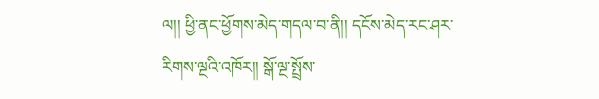ལ།། ཕྱི་ནང་ཕྱོགས་མེད་གདལ་བ་ནི།། དངོས་མེད་རང་ཤར་རིགས་ལྔའི་འཁོར།། སྒོ་ལྔ་སྤྲོས་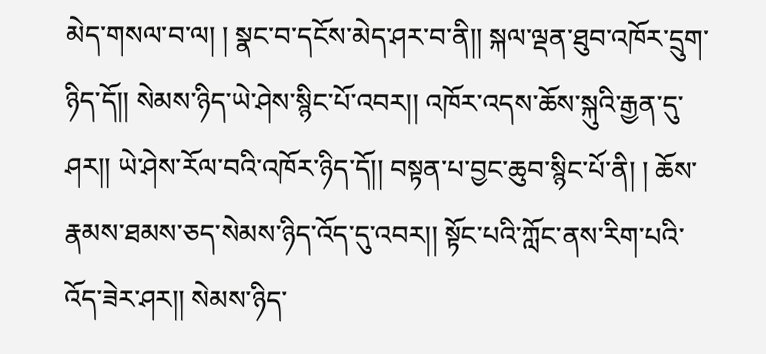མེད་གསལ་བ་ལ། ། སྣང་བ་དངོས་མེད་ཤར་བ་ནི།། སྐལ་ལྡན་ཐུབ་འཁོར་དྲུག་ཉིད་དོ།། སེམས་ཉིད་ཡེ་ཤེས་སྙིང་པོ་འབར།། འཁོར་འདས་ཆོས་སྐུའི་རྒྱན་དུ་ཤར།། ཡེ་ཤེས་རོལ་བའི་འཁོར་ཉིད་དོ།། བསྟན་པ་བྱང་ཆུབ་སྙིང་པོ་ནི། ། ཆོས་རྣམས་ཐམས་ཅད་སེམས་ཉིད་འོད་དུ་འབར།། སྟོང་པའི་ཀློང་ནས་རིག་པའི་འོད་ཟེར་ཤར།། སེམས་ཉིད་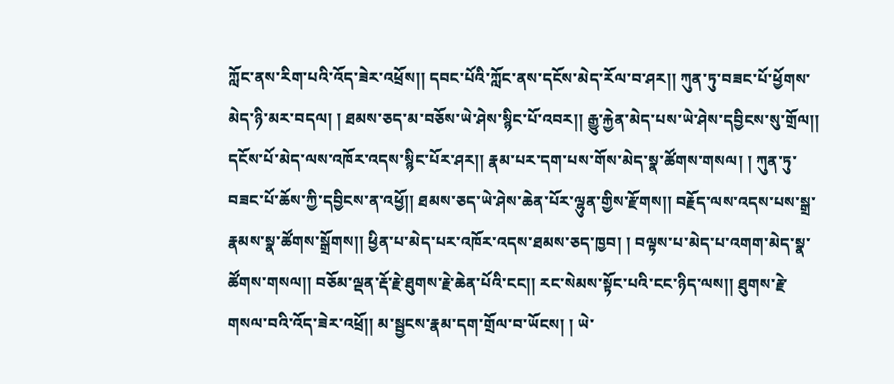ཀློང་ནས་རིག་པའི་འོད་ཟེར་འཕྲོས།། དབང་པོའི་ཀློང་ནས་དངོས་མེད་རོལ་བ་ཤར།། ཀུན་ཏུ་བཟང་པོ་ཕྱོགས་མེད་ཉི་མར་བདལ། ། ཐམས་ཅད་མ་བཅོས་ཡེ་ཤེས་སྙིང་པོ་འབར།། རྒྱུ་རྐྱེན་མེད་པས་ཡེ་ཤེས་དབྱིངས་སུ་གྲོལ།། དངོས་པོ་མེད་ལས་འཁོར་འདས་སྙིང་པོར་ཤར།། རྣམ་པར་དག་པས་གོས་མེད་སྣ་ཚོགས་གསལ། ། ཀུན་ཏུ་བཟང་པོ་ཆོས་ཀྱི་དབྱིངས་ན་འཕྱོ།། ཐམས་ཅད་ཡེ་ཤེས་ཆེན་པོར་ལྷུན་གྱིས་རྫོགས།། བརྗོད་ལས་འདས་པས་སྒྲ་རྣམས་སྣ་ཚོགས་སྒྲོགས།། ཕྱིན་པ་མེད་པར་འཁོར་འདས་ཐམས་ཅད་ཁྱབ། ། བལྟས་པ་མེད་པ་འགག་མེད་སྣ་ཚོགས་གསལ།། བཅོམ་ལྡན་རྡོ་རྗེ་ཐུགས་རྗེ་ཆེན་པོའི་ངང།། རང་སེམས་སྟོང་པའི་ངང་ཉིད་ལས།། ཐུགས་རྗེ་གསལ་བའི་འོད་ཟེར་འཕྲོ།། མ་སྦྱངས་རྣམ་དག་གྲོལ་བ་ཡོངས། ། ཡེ་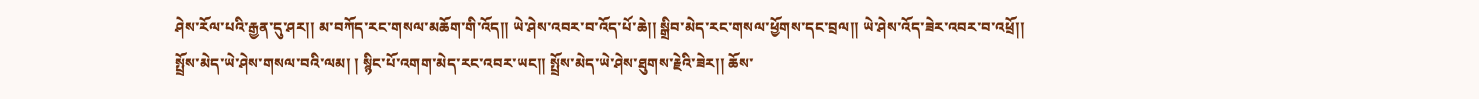ཤེས་རོལ་པའི་རྒྱན་དུ་ཤར།། མ་བཀོད་རང་གསལ་མཆོག་གི་འོད།། ཡེ་ཤེས་འབར་བ་འོད་པོ་ཆེ།། སྒྲིབ་མེད་རང་གསལ་ཕྱོགས་དང་བྲལ།། ཡེ་ཤེས་འོད་ཟེར་འབར་བ་འཕྲོ།། སྤྲོས་མེད་ཡེ་ཤེས་གསལ་བའི་ལམ། ། སྙིང་པོ་འགག་མེད་རང་འབར་ཡང།། སྤྲོས་མེད་ཡེ་ཤེས་ཐུགས་རྗེའི་ཟེར།། ཆོས་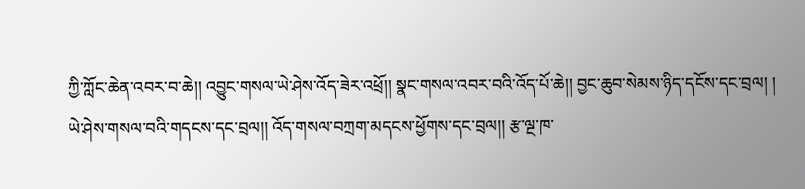ཀྱི་ཀློང་ཆེན་འབར་བ་ཆེ།། འབྱུང་གསལ་ཡེ་ཤེས་འོད་ཟེར་འཕྲོ།། སྣང་གསལ་འབར་བའི་འོད་པོ་ཆེ།། བྱང་ཆུབ་སེམས་ཉིད་དངོས་དང་བྲལ། ། ཡེ་ཤེས་གསལ་བའི་གདངས་དང་བྲལ།། འོད་གསལ་བཀྲག་མདངས་ཕྱོགས་དང་བྲལ།། རྩ་ལྔ་ཁ་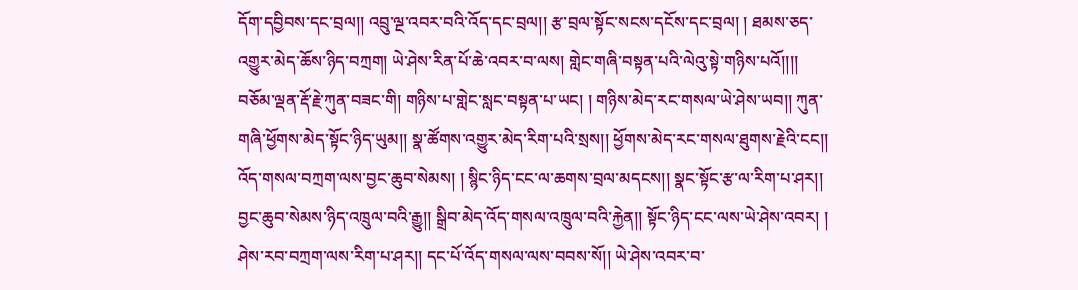དོག་དབྱིབས་དང་བྲལ།། འབྲུ་ལྔ་འབར་བའི་འོད་དང་བྲལ།། རྩ་བྲལ་སྟོང་སངས་དངོས་དང་བྲལ། ། ཐམས་ཅད་འགྱུར་མེད་ཆོས་ཉིད་བཀྲག། ཡེ་ཤེས་རིན་པོ་ཆེ་འབར་བ་ལས། གླེང་གཞི་བསྟན་པའི་ལེའུ་སྟེ་གཉིས་པའོ།།།། བཅོམ་ལྡན་རྡོ་རྗེ་ཀུན་བཟང་གི། གཉིས་པ་གླེང་སླང་བསྟན་པ་ཡང། ། གཉིས་མེད་རང་གསལ་ཡེ་ཤེས་ཡབ།། ཀུན་གཞི་ཕྱོགས་མེད་སྟོང་ཉིད་ཡུམ།། སྣ་ཚོགས་འགྱུར་མེད་རིག་པའི་སྲས།། ཕྱོགས་མེད་རང་གསལ་ཐུགས་རྗེའི་ངང།། འོད་གསལ་བཀྲག་ལས་བྱང་ཆུབ་སེམས། ། སྙིང་ཉིད་ངང་ལ་ཆགས་བྲལ་མདངས།། སྣང་སྟོང་རྩ་ལ་རིག་པ་ཤར།། བྱང་ཆུབ་སེམས་ཉིད་འཁྲུལ་བའི་རྒྱུ།། སྒྲིབ་མེད་འོད་གསལ་འཁྲུལ་བའི་རྐྱེན།། སྟོང་ཉིད་ངང་ལས་ཡེ་ཤེས་འབར། ། ཤེས་རབ་བཀྲག་ལས་རིག་པ་ཤར།། དང་པོ་འོད་གསལ་ལས་བབས་སོ།། ཡེ་ཤེས་འབར་བ་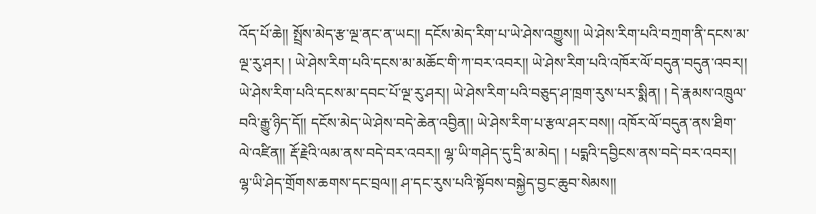འོད་པོ་ཆེ།། སྤྲོས་མེད་རྩ་ལྔ་ནང་ན་ཡང།། དངོས་མེད་རིག་པ་ཡེ་ཤེས་འགྱུས།། ཡེ་ཤེས་རིག་པའི་བཀྲག་ནི་དངས་མ་ལྔ་རུ་ཤར། ། ཡེ་ཤེས་རིག་པའི་དངས་མ་མཆོང་གི་ཀ་བར་འབར།། ཡེ་ཤེས་རིག་པའི་འཁོར་ལོ་བདུན་བདུན་འབར།། ཡེ་ཤེས་རིག་པའི་དངས་མ་དབང་པོ་ལྔ་རུ་ཤར།། ཡེ་ཤེས་རིག་པའི་བཅུད་ཤ་ཁྲག་རུས་པར་སྨིན། ། དེ་རྣམས་འཁྲུལ་བའི་རྒྱུ་ཉིད་དོ།། དངོས་མེད་ཡེ་ཤེས་བདེ་ཆེན་འབྱིན།། ཡེ་ཤེས་རིག་པ་རྩལ་ཤར་བས།། འཁོར་ལོ་བདུན་ནས་ཐིག་ལེ་འཛིན།། རྡོ་རྗེའི་ལམ་ནས་བདེ་བར་འབར།། ལྷ་ཡི་གཤེད་དུ་དྲི་མ་མེད། ། པདྨའི་དབྱིངས་ནས་བདེ་བར་འབར།། ལྷ་ཡི་ཤེད་གྲོགས་ཆགས་དང་བྲལ།། ཤ་དང་རུས་པའི་སྟོབས་བསྐྱེད་བྱང་ཆུབ་སེམས།།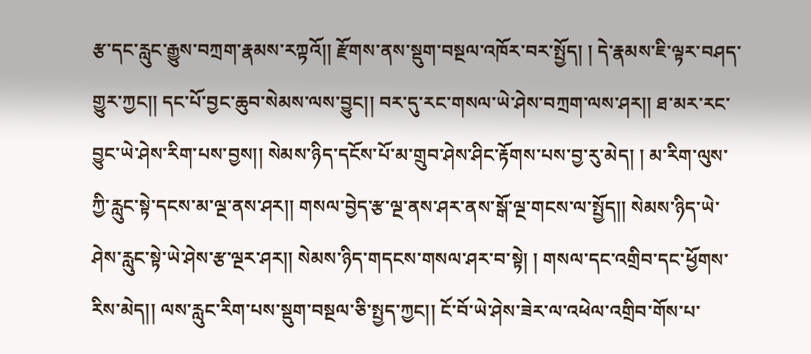རྩ་དང་རླུང་རྒྱུས་བཀྲག་རྣམས་རཀྟའོ།། རྫོགས་ནས་སྡུག་བསྔལ་འཁོར་བར་སྤྱོད། ། དེ་རྣམས་ཇི་ལྟར་བཤད་གྱུར་ཀྱང།། དང་པོ་བྱང་ཆུབ་སེམས་ལས་བྱུང།། བར་དུ་རང་གསལ་ཡེ་ཤེས་བཀྲག་ལས་ཤར།། ཐ་མར་རང་བྱུང་ཡེ་ཤེས་རིག་པས་བྱས།། སེམས་ཉིད་དངོས་པོ་མ་གྲུབ་ཤེས་ཤིང་རྟོགས་པས་བྱ་རུ་མེད། ། མ་རིག་ལུས་ཀྱི་རླུང་སྟེ་དངས་མ་ལྔ་ནས་ཤར།། གསལ་བྱེད་རྩ་ལྔ་ནས་ཤར་ནས་སྒོ་ལྔ་གངས་ལ་སྤྱོད།། སེམས་ཉིད་ཡེ་ཤེས་རླུང་སྟེ་ཡེ་ཤེས་རྩ་ལྔར་ཤར།། སེམས་ཉིད་གདངས་གསལ་ཤར་བ་སྟེ། ། གསལ་དང་འགྲིབ་དང་ཕྱོགས་རིས་མེད།། ལས་རླུང་རིག་པས་སྡུག་བསྔལ་ཅི་སྤྱད་ཀྱང།། ངོ་བོ་ཡེ་ཤེས་ཟེར་ལ་འཕེལ་འགྲིབ་གོས་པ་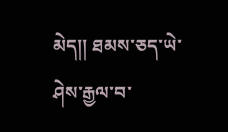མེད།། ཐམས་ཅད་ཡེ་ཤེས་རྒྱལ་བ་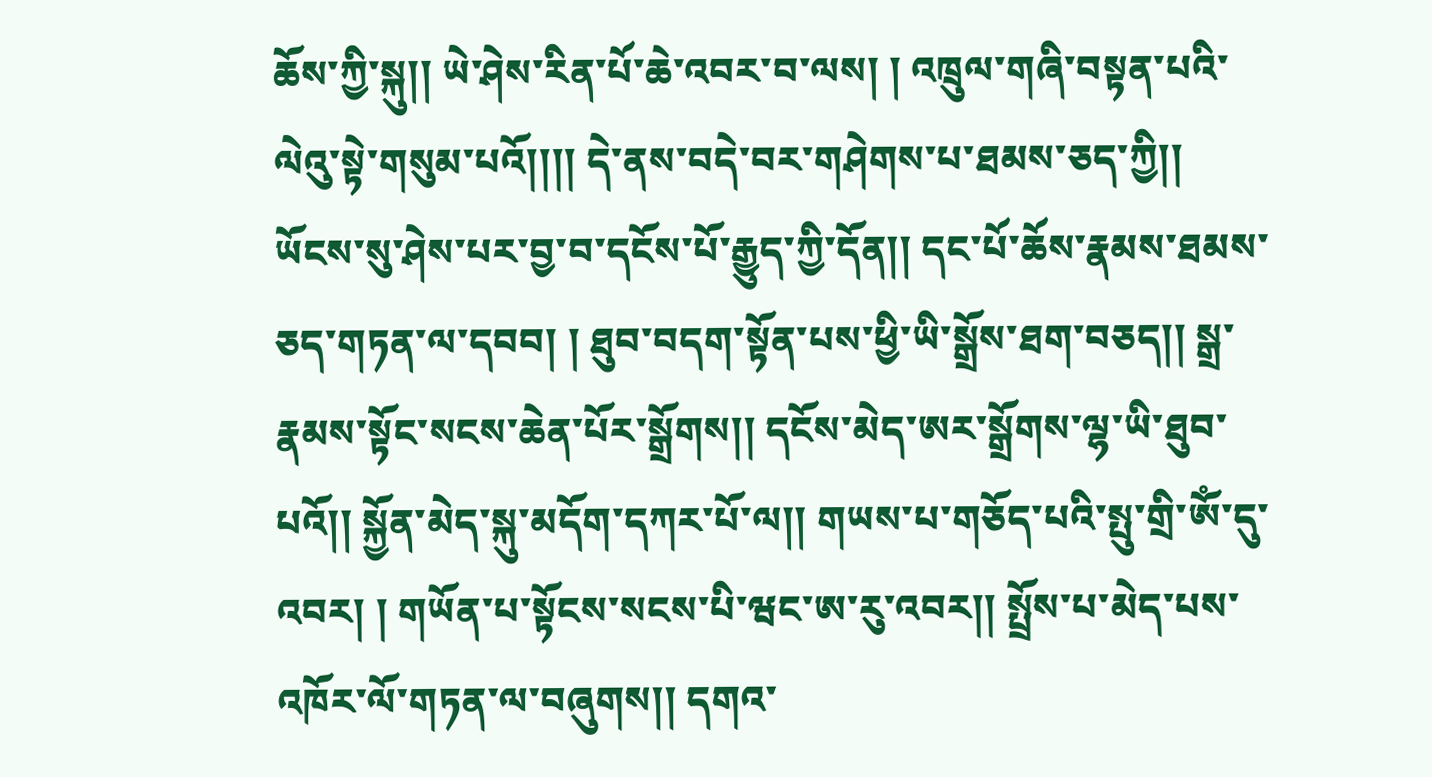ཆོས་ཀྱི་སྐུ།། ཡེ་ཤེས་རིན་པོ་ཆེ་འབར་བ་ལས། ། འཁྲུལ་གཞི་བསྟན་པའི་ལེའུ་སྟེ་གསུམ་པའོ།།།། དེ་ནས་བདེ་བར་གཤེགས་པ་ཐམས་ཅད་ཀྱི།། ཡོངས་སུ་ཤེས་པར་བྱ་བ་དངོས་པོ་རྒྱུད་ཀྱི་དོན།། དང་པོ་ཆོས་རྣམས་ཐམས་ཅད་གཏན་ལ་དབབ། ། ཐུབ་བདག་སྟོན་པས་ཕྱི་ཡི་སྒྲོས་ཐག་བཅད།། སྒྲ་རྣམས་སྟོང་སངས་ཆེན་པོར་སྒྲོགས།། དངོས་མེད་ཨར་སྒྲོགས་ལྷ་ཡི་ཐུབ་པའོ།། སྐྱོན་མེད་སྐུ་མདོག་དཀར་པོ་ལ།། གཡས་པ་གཅོད་པའི་སྤུ་གྲི་ཨོཾ་དུ་འབར། ། གཡོན་པ་སྟོངས་སངས་པི་ཝང་ཨ་རུ་འབར།། སྤྲོས་པ་མེད་པས་འཁོར་ལོ་གཏན་ལ་བཞུགས།། དགའ་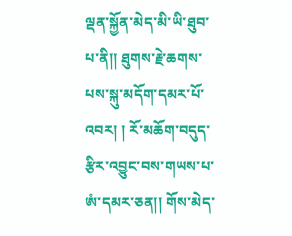ལྡན་སྐྱོན་མེད་མི་ཡི་ཐུབ་པ་ནི།། ཐུགས་རྗེ་ཆགས་པས་སྐུ་མདོག་དམར་པོ་འབར། ། རོ་མཆོག་བདུད་རྩིར་འབྱུང་བས་གཡས་པ་ཨཾ་དམར་ཅན།། གོས་མེད་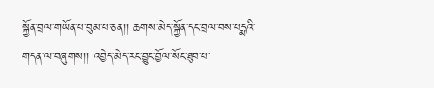སྐྱོན་བྲལ་གཡོན་པ་བུམ་པ་ཅན།། ཆགས་མེད་སྐྱོན་དང་བྲལ་བས་པདྨའི་གདན་ལ་བཞུགས།། འབྱེད་མེད་རང་བྱུང་བྱོལ་སོང་ཐུབ་པ་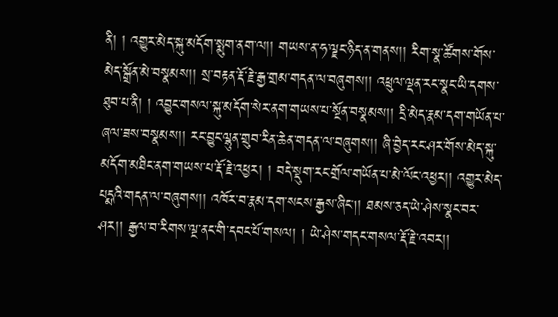ནི། ། འགྱུར་མེད་སྐུ་མདོག་སྨུག་ནག་ལ།། གཡས་ན་ཧ་ལྗང་ཉིད་ན་གནས།། རིག་སྣ་ཚོགས་གོས་མེད་སྒྲོན་མེ་བསྣམས།། སྲ་བརྟན་རྡོ་རྗེ་རྒྱ་གྲམ་གདན་ལ་བཞུགས།། འཕྲུལ་ལྡན་རང་སྣང་ཡི་དགས་ཐུབ་པ་ནི། ། འབྱུང་གསལ་སྐུ་མདོག་སེར་ནག་གཡས་པ་སྔོན་བསྣམས།། དྲི་མེད་རྣམ་དག་གཡོན་པ་ཞལ་ཟས་བསྣམས།། རང་བྱུང་ལྷུན་གྲུབ་རིན་ཆེན་གདན་ལ་བཞུགས།། ཞི་བྱེད་རང་ཤར་གོས་མེད་སྐུ་མདོག་མཐིང་ནག་གཡས་པ་རྡོ་རྗེ་འཕྱར། ། བདེ་སྡུག་རང་གྲོལ་གཡོན་པ་མེ་ལོང་འཕྱར།། འགྱུར་མེད་པདྨའི་གདན་ལ་བཞུགས།། འཁོར་བ་རྣམ་དག་སངས་རྒྱས་ཞིང།། ཐམས་ཅད་ཡེ་ཤེས་སྣང་བར་ཤར།། རྒྱལ་བ་རིགས་ལྔ་ནང་གི་དབང་པོ་གསལ། ། ཡེ་ཤེས་གདང་གསལ་རྡོ་རྗེ་འབར།།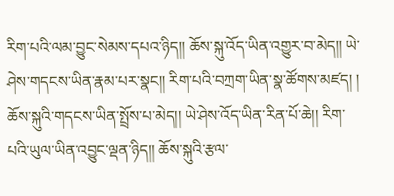རིག་པའི་ལམ་བྱུང་སེམས་དཔའ་ཉིད།། ཆོས་སྐུ་འོད་ཡིན་འགྱུར་བ་མེད།། ཡེ་ཤེས་གདངས་ཡིན་རྣམ་པར་སྣང།། རིག་པའི་བཀྲག་ཡིན་སྣ་ཚོགས་མཛད། ། ཆོས་སྐུའི་གདངས་ཡིན་སྤྲོས་པ་མེད།། ཡེ་ཤེས་འོད་ཡིན་རིན་པོ་ཆེ།། རིག་པའི་ཡུལ་ཡིན་འབྱུང་ལྡན་ཉིད།། ཆོས་སྐུའི་རྩལ་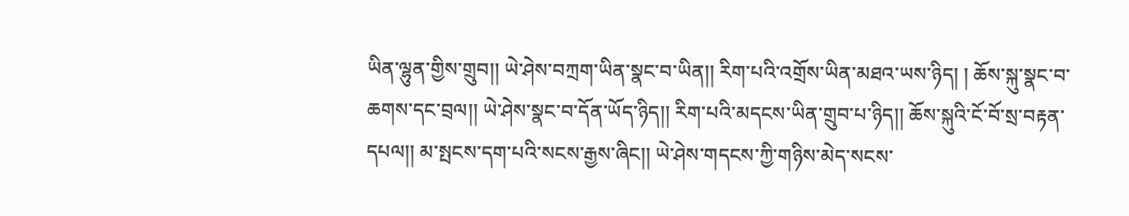ཡིན་ལྷུན་གྱིས་གྲུབ།། ཡེ་ཤེས་བཀྲག་ཡིན་སྣང་བ་ཡིན།། རིག་པའི་འགྲོས་ཡིན་མཐའ་ཡས་ཉིད། ། ཆོས་སྐུ་སྣང་བ་ཆགས་དང་བྲལ།། ཡེ་ཤེས་སྣང་བ་དོན་ཡོད་ཉིད།། རིག་པའི་མདངས་ཡིན་གྲུབ་པ་ཉིད།། ཆོས་སྐུའི་ངོ་བོ་སྲ་བརྟན་དཔལ།། མ་སྤངས་དག་པའི་སངས་རྒྱས་ཞིང།། ཡེ་ཤེས་གདངས་ཀྱི་གཉིས་མེད་སངས་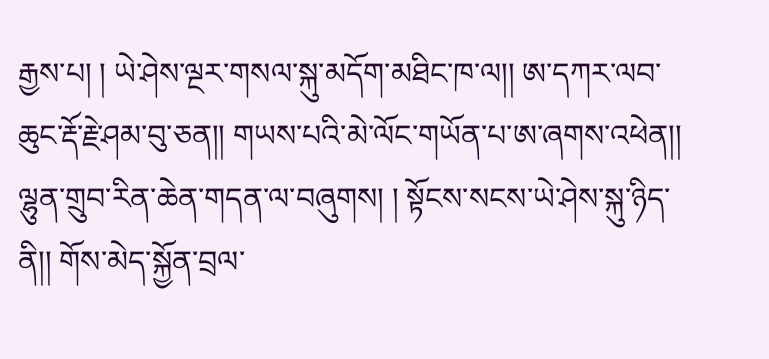རྒྱས་པ། ། ཡེ་ཤེས་ལྔར་གསལ་སྐུ་མདོག་མཐིང་ཁ་ལ།། ཨ་དཀར་ལབ་ཆུང་རྡོ་རྗེ་ཤམ་བུ་ཅན།། གཡས་པའི་མེ་ལོང་གཡོན་པ་ཨ་ཞགས་འཕེན།། ལྷུན་གྲུབ་རིན་ཆེན་གདན་ལ་བཞུགས། ། སྟོངས་སངས་ཡེ་ཤེས་སྐུ་ཉིད་ནི།། གོས་མེད་སྐྱོན་བྲལ་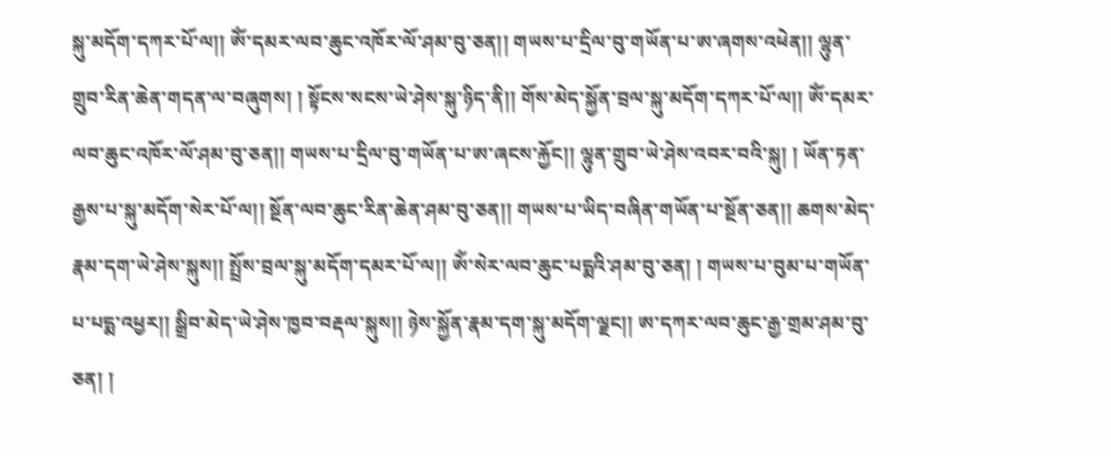སྐུ་མདོག་དཀར་པོ་ལ།། ཨོཾ་དམར་ལབ་ཆུང་འཁོར་ལོ་ཤམ་བུ་ཅན།། གཡས་པ་དྲིལ་བུ་གཡོན་པ་ཨ་ཞགས་འཕེན།། ལྷུན་གྲུབ་རིན་ཆེན་གདན་ལ་བཞུགས། ། སྟོངས་སངས་ཡེ་ཤེས་སྐུ་ཉིད་ནི།། གོས་མེད་སྐྱོན་བྲལ་སྐུ་མདོག་དཀར་པོ་ལ།། ཨོཾ་དམར་ལབ་ཆུང་འཁོར་ལོ་ཤམ་བུ་ཅན།། གཡས་པ་དྲིལ་བུ་གཡོན་པ་ཨ་ཞངས་རྐྱོང།། ལྷུན་གྲུབ་ཡེ་ཤེས་འབར་བའི་སྐུ། ། ཡོན་ཏན་རྒྱས་པ་སྐུ་མདོག་སེར་པོ་ལ།། སྔོན་ལབ་ཆུང་རིན་ཆེན་ཤམ་བུ་ཅན།། གཡས་པ་ཡིད་བཞིན་གཡོན་པ་སྔོན་ཅན།། ཆགས་མེད་རྣམ་དག་ཡེ་ཤེས་སྐུས།། སྤྲོས་བྲལ་སྐུ་མདོག་དམར་པོ་ལ།། ཨོཾ་སེར་ལབ་ཆུང་པདྨའི་ཤམ་བུ་ཅན། ། གཡས་པ་བུམ་པ་གཡོན་པ་པདྨ་འཕྱར།། སྒྲིབ་མེད་ཡེ་ཤེས་ཁྱབ་བརྡལ་སྐུས།། ཉེས་སྐྱོན་རྣམ་དག་སྐུ་མདོག་ལྗང།། ཨ་དཀར་ལབ་ཆུང་རྒྱ་གྲམ་ཤམ་བུ་ཅན། །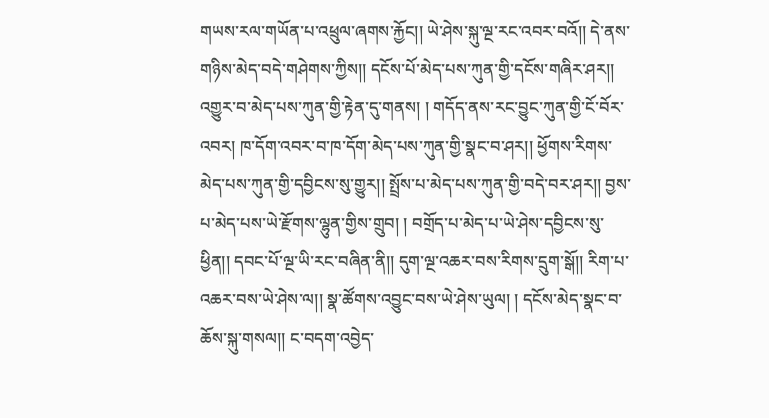གཡས་རལ་གཡོན་པ་འཕྲུལ་ཞགས་རྐྱོང།། ཡེ་ཤེས་སྐུ་ལྔ་རང་འབར་བའོ།། དེ་ནས་གཉིས་མེད་བདེ་གཤེགས་ཀྱིས།། དངོས་པོ་མེད་པས་ཀུན་གྱི་དངོས་གཞིར་ཤར།། འགྱུར་བ་མེད་པས་ཀུན་གྱི་རྟེན་དུ་གནས། ། གདོད་ནས་རང་བྱུང་ཀུན་གྱི་ངོ་བོར་འབར། ཁ་དོག་འབར་བ་ཁ་དོག་མེད་པས་ཀུན་གྱི་སྣང་བ་ཤར།། ཕྱོགས་རིགས་མེད་པས་ཀུན་གྱི་དབྱིངས་སུ་གྱུར།། སྤྲོས་པ་མེད་པས་ཀུན་གྱི་བདེ་བར་ཤར།། བྱས་པ་མེད་པས་ཡེ་རྫོགས་ལྷུན་གྱིས་གྲུབ། ། བགྲོད་པ་མེད་པ་ཡེ་ཤེས་དབྱིངས་སུ་ཕྱིན།། དབང་པོ་ལྔ་ཡི་རང་བཞིན་ནི།། དུག་ལྔ་འཆར་བས་རིགས་དྲུག་སྒོ།། རིག་པ་འཆར་བས་ཡེ་ཤེས་ལ།། སྣ་ཚོགས་འབྱུང་བས་ཡེ་ཤེས་ཡུལ། ། དངོས་མེད་སྣང་བ་ཆོས་སྐུ་གསལ།། ང་བདག་འབྱེད་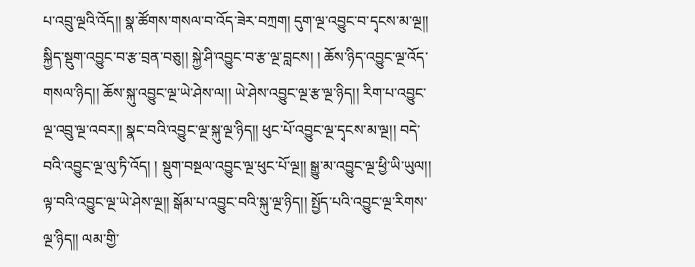པ་འབྲུ་ལྔའི་འོད།། སྣ་ཚོགས་གསལ་བ་འོད་ཟེར་བཀྲག། དུག་ལྔ་འབྱུང་བ་དྭངས་མ་ལྔ།། སྐྱིད་སྡུག་འབྱུང་བ་རྩ་བྲན་བཅུ།། སྐྱེ་ཤི་འབྱུང་བ་རྩ་ལྔ་བླངས། ། ཆོས་ཉིད་འབྱུང་ལྔ་འོད་གསལ་ཉིད།། ཆོས་སྐུ་འབྱུང་ལྔ་ཡེ་ཤེས་ལ།། ཡེ་ཤེས་འབྱུང་ལྔ་རྩ་ལྔ་ཉིད།། རིག་པ་འབྱུང་ལྔ་འབྲུ་ལྔ་འབར།། སྣང་བའི་འབྱུང་ལྔ་སྐུ་ལྔ་ཉིད།། ཕུང་པོ་འབྱུང་ལྔ་དྭངས་མ་ལྔ།། བདེ་བའི་འབྱུང་ལྔ་ལུ་ཏི་འོད། ། སྡུག་བསྔལ་འབྱུང་ལྔ་ཕུང་པོ་ལྔ།། སྒྱུ་མ་འབྱུང་ལྔ་ཕྱི་ཡི་ཡུལ།། ལྟ་བའི་འབྱུང་ལྔ་ཡེ་ཤེས་ལྔ།། སྒོམ་པ་འབྱུང་བའི་སྐུ་ལྔ་ཉིད།། སྤྱོད་པའི་འབྱུང་ལྔ་རིགས་ལྔ་ཉིད།། ལམ་གྱི་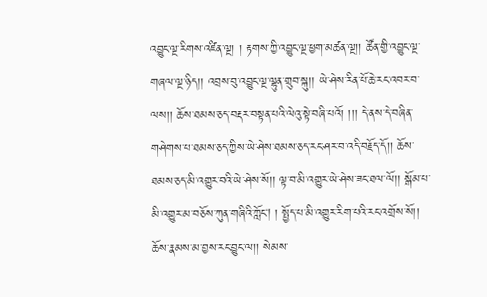འབྱུང་ལྔ་རིགས་འཛིན་ལྔ། ། རྟགས་ཀྱི་འབྱུང་ལྔ་ཕྱག་མཚན་ལྔ།། ཚོན་གྱི་འབྱུང་ལྔ་གཞལ་ལྔ་ཉིད།། འབྲས་བུ་འབྱུང་ལྔ་ལྷུན་གྲུབ་སྐུ།། ཡེ་ཤེས་རིན་པོ་ཆེ་རང་འབར་བ་ལས།། ཆོས་ཐམས་ཅད་བརྡར་བསྟན་པའི་ལེའུ་སྟེ་བཞི་པའོ། །།། དེ་ནས་དེ་བཞིན་གཤེགས་པ་ཐམས་ཅད་ཀྱིས་ཡེ་ཤེས་ཐམས་ཅད་རང་ཤར་བ་འདི་བརྗོད་དོ།། ཆོས་ཐམས་ཅད་མི་འགྱུར་བའི་ཡེ་ཤེས་སོ།། ལྟ་བ་མི་འགྱུར་ཡེ་ཤེས་ཟང་ཐལ་ལོ།། སྒོམ་པ་མི་འགྱུར་མ་བཅོས་ཀུན་གཞིའི་ཀློང། ། སྤྱོད་པ་མི་འགྱུར་རིག་པའི་རང་འགྲོས་སོ།། ཆོས་རྣམས་མ་བྱས་རང་བྱུང་ལ།། སེམས་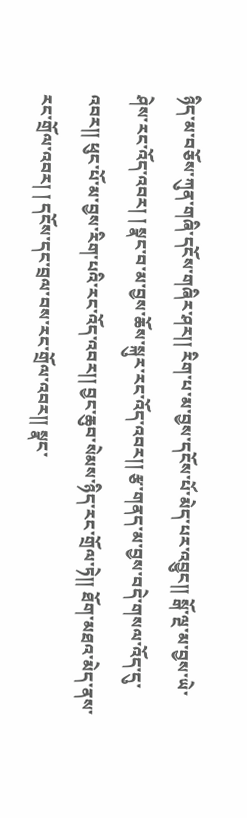ཉིད་མ་བཅོས་ཀུན་གཞི་དངོས་གཞིར་ཤར།། རིག་པ་མ་བྱས་དངོས་པོ་མེད་པར་འབྱུང།། སྒོ་ལྔ་མ་བྱས་ཡེ་ཤེས་རང་འོད་འབར། ། སྣང་བ་མ་བྱས་ཆོས་སྐུར་རང་འོད་འབར།། རྩ་གནད་མ་བྱས་བདེ་གསལ་འོད་དུ་འབར།། ཕུང་པོ་མ་བྱས་རིག་པའི་རང་འོད་འབར།། བྱང་ཆུབ་སེམས་ཉིད་རང་གྲོལ་ཏེ།། ཐོག་མཐའ་མེད་ནས་རང་གྲོལ་འབར། ། དངོས་དང་བྲལ་བས་རང་གྲོལ་འབར།། སྣང་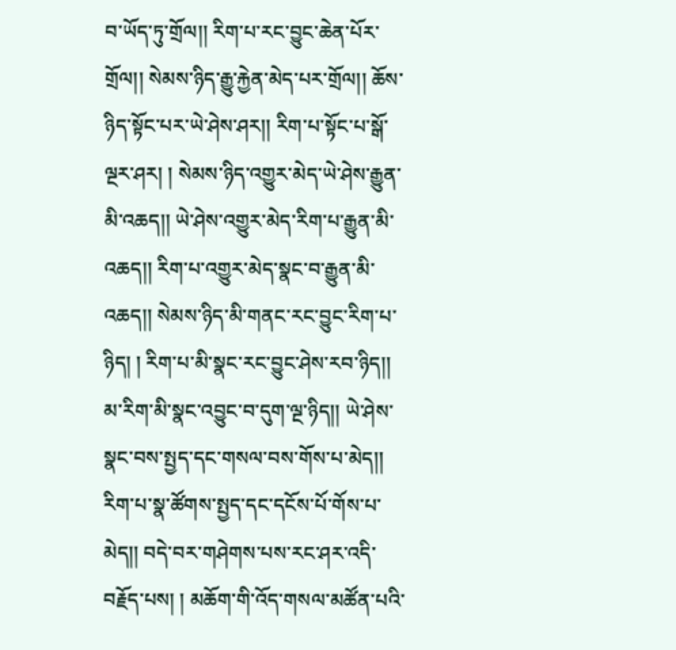བ་ཡོད་ཏུ་གྲོལ།། རིག་པ་རང་བྱུང་ཆེན་པོར་གྲོལ།། སེམས་ཉིད་རྒྱུ་རྐྱེན་མེད་པར་གྲོལ།། ཆོས་ཉིད་སྟོང་པར་ཡེ་ཤེས་ཤར།། རིག་པ་སྟོང་པ་སྒོ་ལྔར་ཤར། ། སེམས་ཉིད་འགྱུར་མེད་ཡེ་ཤེས་རྒྱུན་མི་འཆད།། ཡེ་ཤེས་འགྱུར་མེད་རིག་པ་རྒྱུན་མི་འཆད།། རིག་པ་འགྱུར་མེད་སྣང་བ་རྒྱུན་མི་འཆད།། སེམས་ཉིད་མི་གནང་རང་བྱུང་རིག་པ་ཉིད། ། རིག་པ་མི་སྣང་རང་བྱུང་ཤེས་རབ་ཉིད།། མ་རིག་མི་སྣང་འབྱུང་བ་དུག་ལྔ་ཉིད།། ཡེ་ཤེས་སྣང་བས་སྤྱད་དང་གསལ་བས་གོས་པ་མེད།། རིག་པ་སྣ་ཚོགས་སྤྱད་དང་དངོས་པོ་གོས་པ་མེད།། བདེ་བར་གཤེགས་པས་རང་ཤར་འདི་བརྗོད་པས། ། མཆོག་གི་འོད་གསལ་མཚོན་པའི་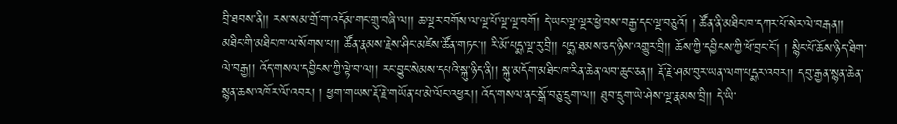བྲི་ཐབས་ནི།། རས་སམ་གྲོ་ག་འདོམ་གང་གྲུ་བཞི་ལ།། ཆ་ལྔར་བགོས་ལ་ལྔ་པོ་ལྔ་ལྔ་བགོ། དེ་ཡང་ལྔ་ལྔར་ཕྱེ་བས་བརྒྱ་དང་ལྔ་བཅུའོ། ། ཚོན་ནི་མཐིང་ཁ་དཀར་པོ་སེར་ལེ་བརྒན།། མཐིང་གི་མཐིང་ཁ་ལ་སོགས་པ།། ཚོན་རྣམས་རྗེས་ཤིང་མཛེས་ཚོན་གཏང།། རི་མོ་པདྨ་ལྔ་རུ་བྲི།། པདྨ་ཐམས་ཅད་ཉིས་འགྱུར་བྲི།། ཆོས་ཀྱི་དབྱིངས་ཀྱི་ཕོ་བྲང་ངོ། ། སྙིང་པོ་ཆོས་ཉིད་ཐིག་ལེ་བརྒྱ།། འོད་གསལ་དབྱིངས་ཀྱི་ལྟེ་བ་ལ།། རང་བྱུང་སེམས་དཔའི་སྐུ་ཉིད་ནི།། སྐུ་མདོག་མཐིང་ཁ་རིན་ཆེན་ལབ་ཆུང་ཅན།། རྡོ་རྗེ་ཤམ་བུར་ཡན་ལག་པདྨར་འབར།། དབུ་རྒྱན་སྙན་ཆེན་སྙན་ཆས་འཁོར་ལོ་འབར། ། ཕྱག་གཡས་རྡོ་རྗེ་གཡོན་པ་མེ་ལོང་འཕྱར།། འོད་གསལ་ནང་སྒོ་བཅུ་དྲུག་ལ།། ཐུབ་དྲུག་ཡེ་ཤེས་ལྔ་རྣམས་བྲི།། དེ་ཡི་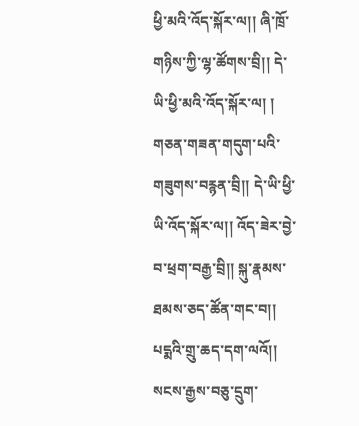ཕྱི་མའི་འོད་སྐོར་ལ།། ཞི་ཁྲོ་གཉིས་ཀྱི་ལྷ་ཚོགས་བྲི།། དེ་ཡི་ཕྱི་མའི་འོད་སྐོར་ལ། ། གཅན་གཟན་གདུག་པའི་གཟུགས་བརྙན་བྲི།། དེ་ཡི་ཕྱི་ཡི་འོད་སྐོར་ལ།། འོད་ཟེར་བྱེ་བ་ཕྲག་བརྒྱ་བྲི།། སྐུ་རྣམས་ཐམས་ཅད་ཚོན་གང་བ།། པདྨའི་གྲུ་ཆད་དག་ལའོ།། སངས་རྒྱས་བཅུ་དྲུག་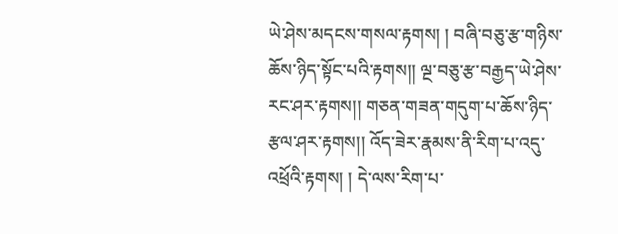ཡེ་ཤེས་མདངས་གསལ་རྟགས། ། བཞི་བཅུ་རྩ་གཉིས་ཆོས་ཉིད་སྟོང་པའི་རྟགས།། ལྔ་བཅུ་རྩ་བརྒྱད་ཡེ་ཤེས་རང་ཤར་རྟགས།། གཅན་གཟན་གདུག་པ་ཆོས་ཉིད་རྩལ་ཤར་རྟགས།། འོད་ཟེར་རྣམས་ནི་རིག་པ་འདུ་འཕྲོའི་རྟགས། ། དེ་ལས་རིག་པ་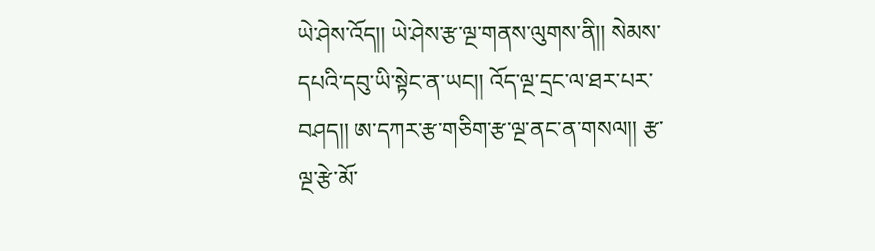ཡེ་ཤེས་འོད།། ཡེ་ཤེས་རྩ་ལྔ་གནས་ལུགས་ནི།། སེམས་དཔའི་དབུ་ཡི་སྟེང་ན་ཡང།། འོད་ལྔ་དྲང་ལ་ཐར་པར་བཤད།། ཨ་དཀར་རྩ་གཅིག་རྩ་ལྔ་ནང་ན་གསལ།། རྩ་ལྔ་རྩེ་མོ་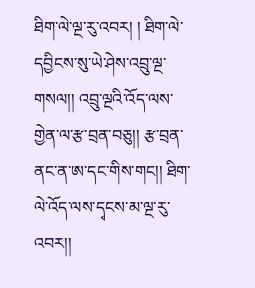ཐིག་ལེ་ལྔ་རུ་འབར། ། ཐིག་ལེ་དབྱིངས་སུ་ཡེ་ཤེས་འབྲུ་ལྔ་གསལ།། འབྲུ་ལྔའི་འོད་ལས་གྱེན་ལ་རྩ་བྲན་བཅུ།། རྩ་བྲན་ནང་ན་ཨ་དང་གིས་གང།། ཐིག་ལེ་འོད་ལས་དྭངས་མ་ལྔ་རུ་འབར།།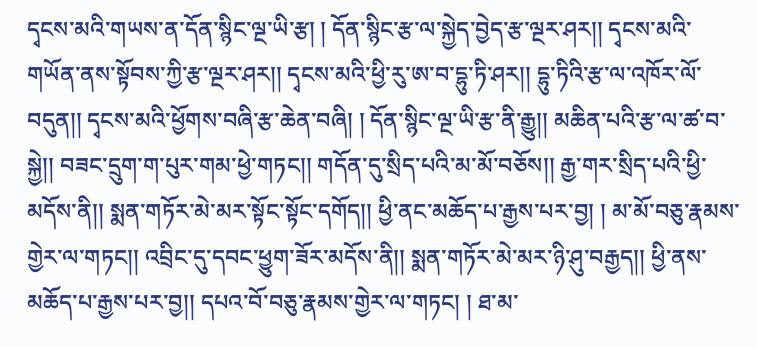དྭངས་མའི་གཡས་ན་དོན་སྙིང་ལྔ་ཡི་རྩ། ། དོན་སྙིང་རྩ་ལ་སྐྱེད་བྱེད་རྩ་ལྔར་ཤར།། དྭངས་མའི་གཡོན་ནས་སྟོབས་ཀྱི་རྩ་ལྔར་ཤར།། དྭངས་མའི་ཕྱི་རུ་ཨ་བ་དྷུ་ཏི་ཤར།། དྷུ་ཏིའི་རྩ་ལ་འཁོར་ལོ་བདུན།། དྭངས་མའི་ཕྱོགས་བཞི་རྩ་ཆེན་བཞི། ། དོན་སྙིང་ལྔ་ཡི་རྩ་ནི་རྒྱུ།། མཆིན་པའི་རྩ་ལ་ཚ་བ་སྐྱེ།། བཟང་དྲུག་ག་པུར་གམ་ཕྱེ་གཏང།། གདོན་དུ་སྲིད་པའི་མ་མོ་བཅོས།། རྒྱ་གར་སྲིད་པའི་ཕྱི་མདོས་ནི།། སྨན་གཏོར་མེ་མར་སྟོང་སྟོང་དགོད།། ཕྱི་ནང་མཆོད་པ་རྒྱས་པར་བྱ། ། མ་མོ་བཅུ་རྣམས་གྱེར་ལ་གཏང།། འབྲིང་དུ་དབང་ཕྱུག་ཟོར་མདོས་ནི།། སྨན་གཏོར་མེ་མར་ཉི་ཤུ་བརྒྱད།། ཕྱི་ནས་མཆོད་པ་རྒྱས་པར་བྱ།། དཔའ་བོ་བཅུ་རྣམས་གྱེར་ལ་གཏང། ། ཐ་མ་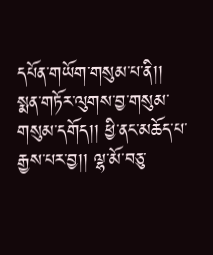དཔོན་གཡོག་གསུམ་པ་ནི།། སྨན་གཏོར་ལུགས་བྱ་གསུམ་གསུམ་དགོད།། ཕྱི་ནང་མཆོད་པ་རྒྱས་པར་བྱ།། ལྷ་མོ་བཅུ་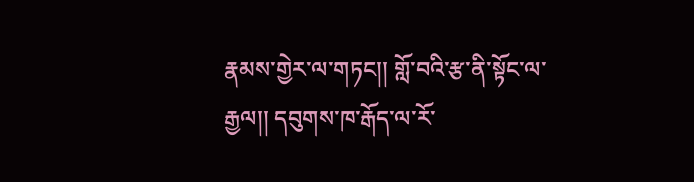རྣམས་གྱེར་ལ་གཏང།། གློ་བའི་རྩ་ནི་སྟོང་ལ་རྒྱལ།། དབུགས་ཁ་རྒོད་ལ་རོ་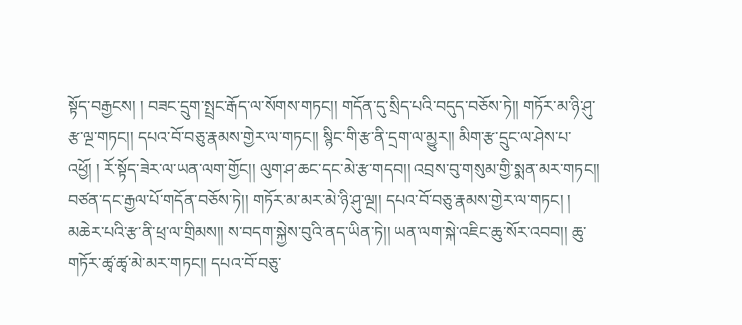སྟོད་བརྒྱངས། ། བཟང་དྲུག་སྤྲང་རྒོད་ལ་སོགས་གཏང།། གདོན་དུ་སྲིད་པའི་བདུད་བཅོས་ཏེ།། གཏོར་མ་ཉི་ཤུ་རྩ་ལྔ་གཏང།། དཔའ་བོ་བཅུ་རྣམས་གྱེར་ལ་གཏང།། སྙིང་གི་རྩ་ནི་དྲག་ལ་མྱུར།། མིག་རྩ་དྲུང་ལ་ཤེས་པ་འཕྱོ། ། རོ་སྟོད་ཟེར་ལ་ཡན་ལག་གྱོང།། ལུག་ཤ་ཆང་དང་མེ་རྩ་གདབ།། འབྲས་བུ་གསུམ་གྱི་སྨན་མར་གཏང།། བཙན་དང་རྒྱལ་པོ་གདོན་བཅོས་ཏེ།། གཏོར་མ་མར་མེ་ཉི་ཤུ་ལྔ།། དཔའ་བོ་བཅུ་རྣམས་གྱེར་ལ་གཏང། ། མཆེར་པའི་རྩ་ནི་ཕྲ་ལ་གྲིམས།། ས་བདག་སྐྱེས་བུའི་ནད་ཡིན་ཏེ།། ཡན་ལག་སྐེ་འཇིང་ཆུ་སོར་འབབ།། ཆུ་གཏོར་ཚྭ་ཚྭ་མེ་མར་གཏང།། དཔའ་བོ་བཅུ་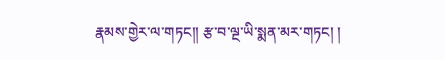རྣམས་གྱེར་ལ་གཏང།། རྩ་བ་ལྔ་ཡི་སྨན་མར་གཏང། །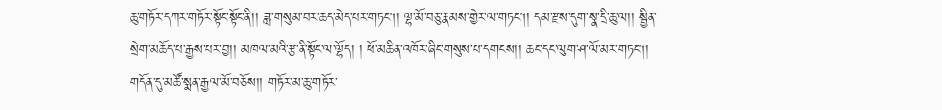ཆུ་གཏོར་དཀར་གཏོར་སྟོང་སྟོང་ནི།། ཟླ་གསུམ་བར་ཆད་མེད་པར་གཏང།། ལྷ་མོ་བཅུ་རྣམས་གྱེར་ལ་གཏང།། དམ་རྫས་དུག་སྣ་དྲི་ཆུ་ལ།། སྦྱིན་སྲེག་མཆོད་པ་རྒྱས་པར་བྱ།། མཁལ་མའི་རྩ་ནི་སྟོང་ལ་ལྷོད། ། ཕོ་མཆིན་འཁོར་ཞིང་གསུས་པ་དགངས།། ཆང་དང་ལུག་ཤ་ལོ་མར་གཏང།། གདོན་དུ་མཚོ་སྨན་རྒྱལ་མོ་བཅོས།། གཏོར་མ་ཆུ་གཏོར་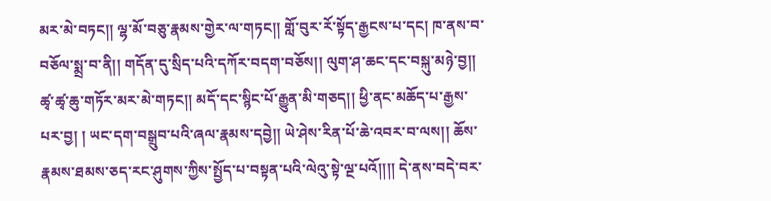མར་མེ་བཏང།། ལྷ་མོ་བཅུ་རྣམས་གྱེར་ལ་གཏང།། གློ་བུར་རོ་སྟོད་རྒྱངས་པ་དང། ཁ་ནས་བ་བཅོལ་སྨྲ་བ་ནི།། གདོན་དུ་སྲིད་པའི་དཀོར་བདག་བཅོས།། ལུག་ཤ་ཆང་དང་བསྐུ་མཉེ་བྱ།། ཚྭ་ཚྭ་ཆུ་གཏོར་མར་མེ་གཏང།། མདོ་དང་སྙིང་པོ་རྒྱུན་མི་གཅད།། ཕྱི་ནང་མཆོད་པ་རྒྱས་པར་བྱ། ། ཡང་དག་བསྒྲུབ་པའི་ཞལ་རྣམས་དབྱེ།། ཡེ་ཤེས་རིན་པོ་ཆེ་འབར་བ་ལས།། ཆོས་རྣམས་ཐམས་ཅད་རང་ཤུགས་ཀྱིས་སྤྱོད་པ་བསྟན་པའི་ལེའུ་སྟེ་ལྔ་པའོ།།།། དེ་ནས་བདེ་བར་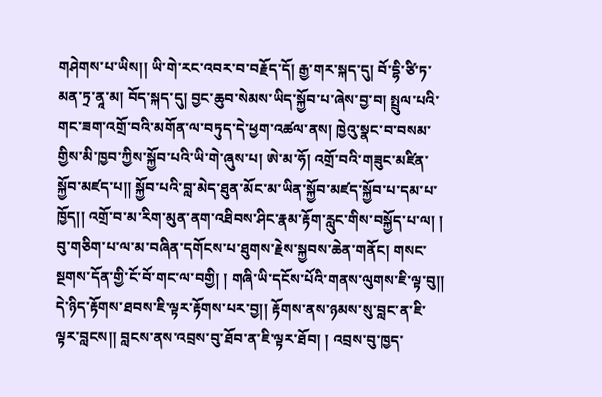གཤེགས་པ་ཡིས།། ཡི་གེ་རང་འབར་བ་བརྗོད་དོ། རྒྱ་གར་སྐད་དུ། བོ་དྷི་ཙི་ཏ་མན་ཏྲ་ནཱ་མ། བོད་སྐད་དུ། བྱང་ཆུབ་སེམས་ཡིད་སྐྱོབ་པ་ཞེས་བྱ་བ། སྤྲུལ་པའི་གང་ཟག་འགྲོ་བའི་མགོན་ལ་བཏུད་དེ་ཕྱག་འཚལ་ནས། ཁྱེའུ་སྣང་བ་བསམ་གྱིས་མི་ཁྱབ་ཀྱིས་སྐྱོབ་པའི་ཡི་གེ་ཞུས་པ། ཨེ་མ་ཧོ། འགྲོ་བའི་གཟུང་མཛིན་སྐྱོབ་མཛད་པ།། སྐྱོབ་པའི་བླ་མེད་ཐུན་མོང་མ་ཡིན་སྐྱོབ་མཛད་སྐྱོབ་པ་དམ་པ་ཁྱོད།། འགྲོ་བ་མ་རིག་མུན་ནག་འཐིབས་ཤིང་རྣམ་རྟོག་རླུང་གིས་བསྐྱོད་པ་ལ། ། བུ་གཅིག་པ་ལ་མ་བཞིན་དགོངས་པ་ཐུགས་རྗེས་སྐྱབས་ཆེན་གནོང། གསང་སྔགས་དོན་གྱི་ངོ་བོ་གང་ལ་བགྱི། ། གཞི་ཡི་དངོས་པོའི་གནས་ལུགས་ཇི་ལྟ་བུ།། དེ་ཉིད་རྟོགས་ཐབས་ཇི་ལྟར་རྟོགས་པར་བྱ།། རྟོགས་ནས་ཉམས་སུ་བླང་ན་ཇི་ལྟར་བླངས།། བླངས་ནས་འབྲས་བུ་ཐོབ་ན་ཇི་ལྟར་ཐོབ། ། འབྲས་བུ་ཁྱད་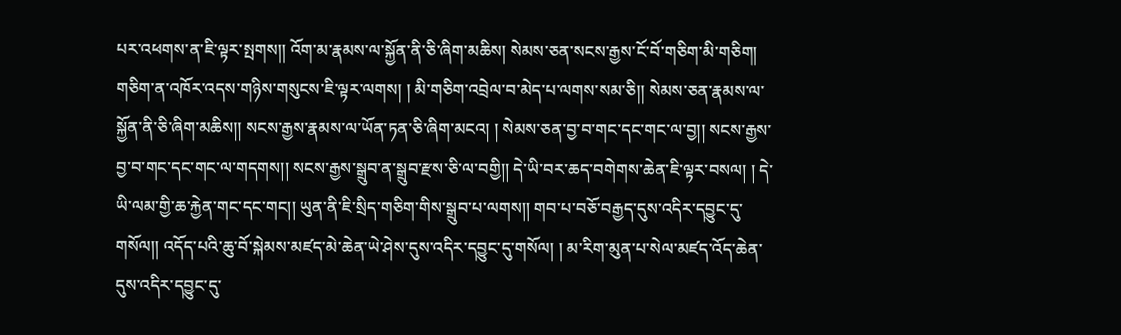པར་འཕགས་ན་ཇི་ལྟར་སྤགས།། འོག་མ་རྣམས་ལ་སྐྱོན་ནི་ཅི་ཞིག་མཆིས། སེམས་ཅན་སངས་རྒྱས་ངོ་བོ་གཅིག་མི་གཅིག། གཅིག་ན་འཁོར་འདས་གཉིས་གསུངས་ཇི་ལྟར་ལགས། ། མི་གཅིག་འབྲེལ་བ་མེད་པ་ལགས་སམ་ཅི།། སེམས་ཅན་རྣམས་ལ་སྐྱོན་ནི་ཅི་ཞིག་མཆིས།། སངས་རྒྱས་རྣམས་ལ་ཡོན་ཏན་ཅི་ཞིག་མངའ། ། སེམས་ཅན་བྱ་བ་གང་དང་གང་ལ་བྱ།། སངས་རྒྱས་བྱ་བ་གང་དང་གང་ལ་གདགས།། སངས་རྒྱས་སྒྲུབ་ན་སྒྲུབ་རྫས་ཅི་ལ་བགྱི།། དེ་ཡི་བར་ཆད་བགེགས་ཆེན་ཇི་ལྟར་བསལ། ། དེ་ཡི་ལམ་གྱི་ཆ་རྐྱེན་གང་དང་གང།། ཡུན་ནི་ཇི་སྲིད་གཅིག་གིས་སྒྲུབ་པ་ལགས།། གབ་པ་བཅོ་བརྒྱད་དུས་འདིར་དབྱུང་དུ་གསོལ།། འདོད་པའི་ཆུ་བོ་སྐེམས་མཛད་མེ་ཆེན་ཡེ་ཤེས་དུས་འདིར་དབྱུང་དུ་གསོལ། ། མ་རིག་མུན་པ་སེལ་མཛད་འོད་ཆེན་དུས་འདིར་དབྱུང་དུ་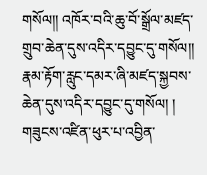གསོལ།། འཁོར་བའི་ཆུ་བོ་སྒྲོལ་མཛད་གྲུབ་ཆེན་དུས་འདིར་དབྱུང་དུ་གསོལ།། རྣམ་རྟོག་རླུང་དམར་ཞི་མཛད་སྐྱབས་ཆེན་དུས་འདིར་དབྱུང་དུ་གསོལ། ། གཟུངས་འཛིན་ཕུར་པ་འབྱིན་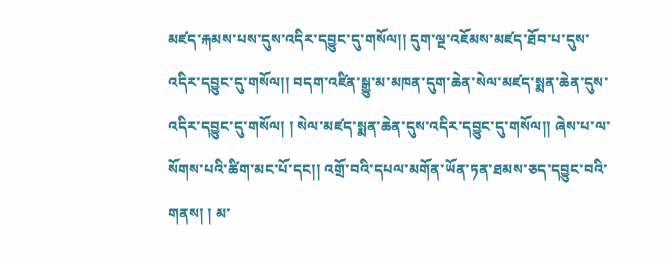མཛད་རྐམས་པས་དུས་འདིར་དབྱུང་དུ་གསོལ།། དུག་ལྔ་འཇོམས་མཛད་ཐོབ་པ་དུས་འདིར་དབྱུང་དུ་གསོལ།། བདག་འཛིན་སྒྱུ་མ་མཁན་དུག་ཆེན་སེལ་མཛད་སྨན་ཆེན་དུས་འདིར་དབྱུང་དུ་གསོལ། ། སེལ་མཛད་སྨན་ཆེན་དུས་འདིར་དབྱུང་དུ་གསོལ།། ཞེས་པ་ལ་སོགས་པའི་ཚིག་མང་པོ་དང།། འགྲོ་བའི་དཔལ་མགོན་ཡོན་ཏན་ཐམས་ཅད་དབྱུང་བའི་གནས། ། མ་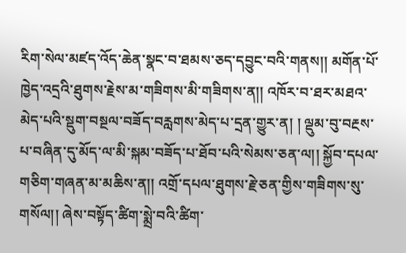རིག་སེལ་མཛད་འོད་ཆེན་སྣང་བ་ཐམས་ཅད་དབྱུང་བའི་གནས།། མགོན་པོ་ཁྱེད་འདྲའི་ཐུགས་རྗེས་མ་གཟིགས་མི་གཟིགས་ན།། འཁོར་བ་ཐར་མཐའ་མེད་པའི་སྡུག་བསྔལ་བཟོད་བརླགས་མེད་པ་དྲན་གྱུར་ན། ། ལྡུམ་བུ་བརྔས་པ་བཞིན་དུ་མོད་ལ་མི་སྐམ་བཟོད་པ་ཐོབ་པའི་སེམས་ཅན་ལ།། སྐྱོབ་དཔལ་གཅིག་གཞན་མ་མཆིས་ན།། འགྲོ་དཔལ་ཐུགས་རྗེ་ཅན་གྱིས་གཟིགས་སུ་གསོལ།། ཞེས་བསྟོད་ཚིག་སྨྲེ་བའི་ཚིག་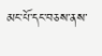མང་པོ་དང་བཅས་ནས་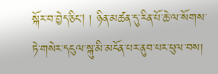སྐོར་བ་བྱེད་ཅིང། ། ཉིན་མཚན་དུ་རིན་པོ་ཆེ་ལ་སོགས་ཏེ་གསེར་དངུལ་སྐུ་མི་མངོན་པར་ནུབ་པར་ཕུལ་བས།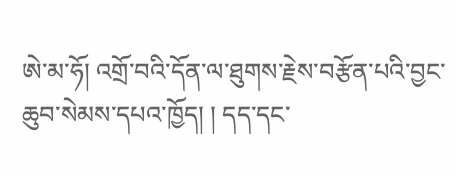ཨེ་མ་ཧོ། འགྲོ་བའི་དོན་ལ་ཐུགས་རྗེས་བརྩོན་པའི་བྱང་ཆུབ་སེམས་དཔའ་ཁྱོད། ། དད་དང་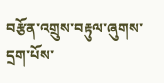བརྩོན་འགྲུས་བརྟུལ་ཞུགས་དྲག་པོས་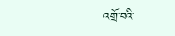འགྲོ་བའི་